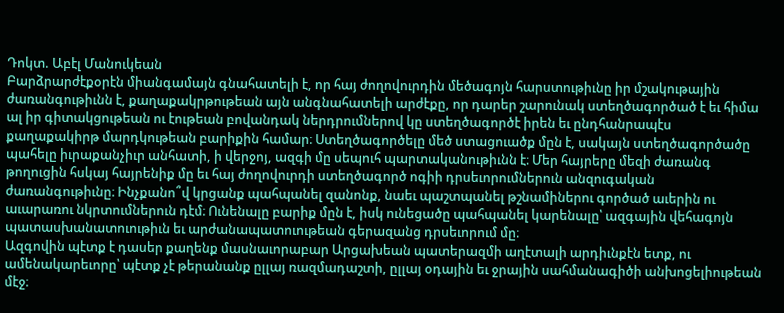Դոկտ. Աբէլ Մանուկեան
Բարձրարժէքօրէն միանգամայն գնահատելի է, որ հայ ժողովուրդին մեծագոյն հարստութիւնը իր մշակութային ժառանգութիւնն է, քաղաքակրթութեան այն անգնահատելի արժէքը, որ դարեր շարունակ ստեղծագործած է եւ հիմա ալ իր գիտակցութեան ու էութեան բովանդակ ներդրումներով կը ստեղծագործէ իրեն եւ ընդհանրապէս քաղաքակիրթ մարդկութեան բարիքին համար։ Ստեղծագործելը մեծ ստացուածք մըն է, սակայն ստեղծագործածը պահելը իւրաքանչիւր անհատի, ի վերջոյ, ազգի մը սեպուհ պարտականութիւնն է։ Մեր հայրերը մեզի ժառանգ թողուցին հսկայ հայրենիք մը եւ հայ ժողովուրդի ստեղծագործ ոգիի դրսեւորումներուն անզուգական ժառանգութիւնը։ Ինչքանո՞վ կրցանք պահպանել զանոնք, նաեւ պաշտպանել թշնամիներու գործած աւերին ու աւարառու նկրտումներուն դէմ։ Ունենալը բարիք մըն է, իսկ ունեցածը պահպանել կարենալը՝ ազգային վեհագոյն պատասխանատուութիւն եւ արժանապատուութեան գերազանց դրսեւորում մը։
Ազգովին պէտք է դասեր քաղենք մասնաւորաբար Արցախեան պատերազմի աղէտալի արդիւնքէն ետք, ու ամենակարեւորը՝ պէտք չէ թերանանք ըլլայ ռազմադաշտի, ըլլայ օդային եւ ջրային սահմանագիծի անխոցելիութեան մէջ։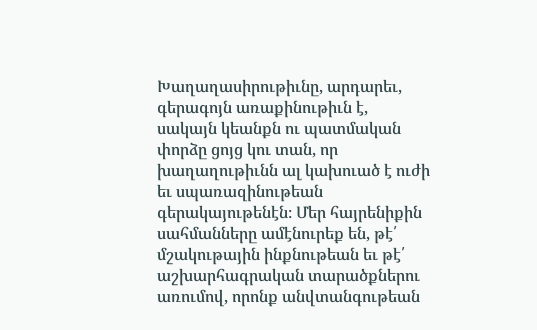Խաղաղասիրութիւնը, արդարեւ, գերագոյն առաքինութիւն է, սակայն կեանքն ու պատմական փորձը ցոյց կու տան, որ խաղաղութիւնն ալ կախուած է ուժի եւ սպառազինութեան գերակայութենէն։ Մեր հայրենիքին սահմանները ամէնուրեք են, թէ՛ մշակութային ինքնութեան եւ թէ՛ աշխարհագրական տարածքներու առումով, որոնք անվտանգութեան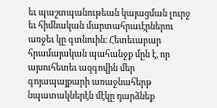եւ պաշտպանութեան կայացման լուրջ եւ հիմնական մարտահրաւէրներու առջեւ կը գտնուին։ Հետեւաբար հրամայական պահանջք մըն է, որ այսուհետեւ ազգովին մեր գոյապայքարի առաջնահերթ նպատակներէն մէկը դարձնեք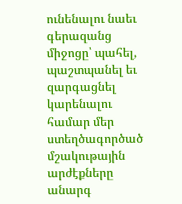ունենալու նաեւ գերազանց միջոցը՝ պահել, պաշտպանել եւ զարգացնել կարենալու համար մեր ստեղծագործած մշակութային արժէքները անարգ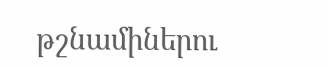թշնամիներու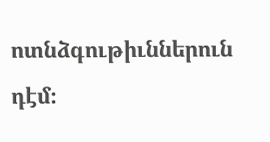ոտնձգութիւններուն դէմ։